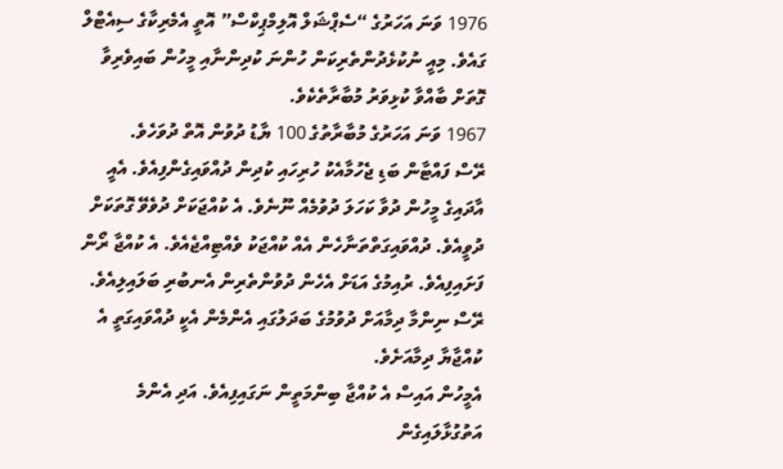1976 ވަނަ އަހަރުގެ “ސެޕްޝަލް އޮލިމްޕިކްސް” އޮތީ އެމެރިކާގެ ސިއެޓްލް ގައެވެ. މިއީ ނުކުޅެދުންތެރިކަން ހުންނަ ކުދިންނާއި މީހުން ބައިވެރިވާ ގޮތަށް ބާއްވާ ކުޅިވަރު މުބާރާތެކެވެ.
1967 ވަނަ އަހަރުގެ މުބާރާތުގެ 100 ޔާޑު ދުވުން އޮތް ދުވަހެވެ.
ރޭސް ފައްޓާން ބަޑި ޖެހުމާއެކު ހުރިހައި ކުދިން ދުއްވައިގެންފިއެވެ. އެއީ އާދައިގެ މީހުން ދުވާ ކަހަލަ ދުވުމެއް ނޫނެވެ. އެ ކުއްޖަކަށް ދުވެވޭ ގޮތަކަށް ދުވީއެވެ. ދުއްވައިގަތްތަނާހެން އެއް ކުއްޖަކު ވެއްޓިއްޖެއެވެ. އެ ކުއްޖާ ރޯން ފަށައިފިއެވެ. ރުއިމުގެ އަޑަށް އެހެން ދުވުންތެރިން އެނބުރި ބަލައިލިއެވެ. ރޭސް ނިންމާ ދިމާއަށް ދުވުމުގެ ބަދަލުގައި އެންމެން އެކީ ދުއްވައިގަތީ އެ ކުއްޖާޔާ ދިމާއަށެވެ.
އެމީހުން އައިސް އެ ކުއްޖާ ބިންމަތީން ނަގައިފިއެވެ. އަދި އެންމެ އަތުގުޅާލައިގެން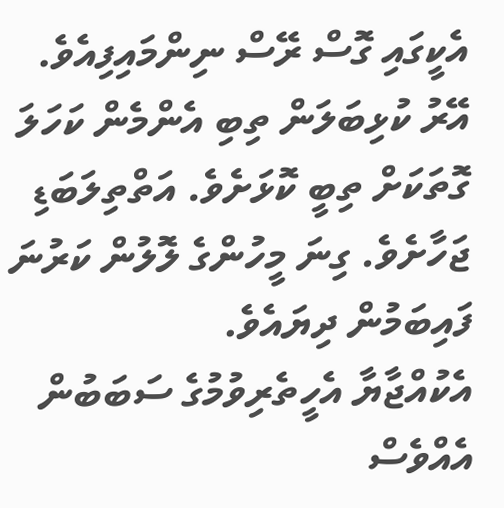އެކީގައި ގޮސް ރޭސް ނިންމައިފިއެވެ. އޭރު ކުޅިބަލަން ތިބި އެންމެން ކަހަލަ ގޮތަކަށް ތިބީ ކޮޅަށެވެ. އަތްތިލަބަޑި ޖަހާށެވެ. ގިނަ މީހުންގެ ލޮލުން ކަރުނަ ފައިބަމުން ދިޔައެވެ.
އެކުއްޖާޔާ އެހީތެރިވުމުގެ ސަބަބުން އެއްވެސް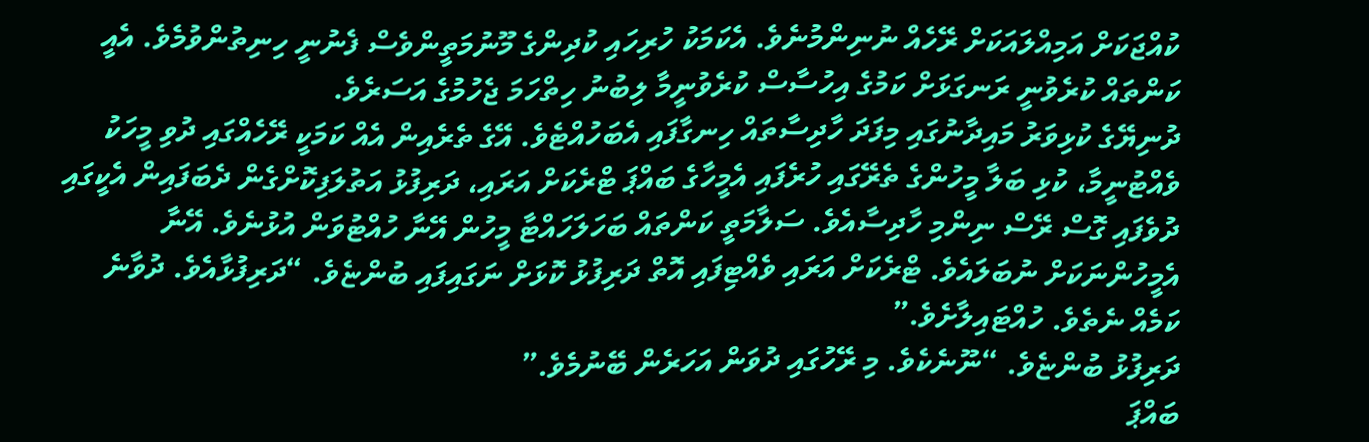ކުއްޖަކަށް އަމިއްލައަކަށް ރޭހެއް ނުނިންމުނެވެ. އެކަމަކު ހުރިހައި ކުދިންގެ މޫނުމަތީންވެސް ފެނުނީ ހިނިތުންވުމެވެ. އެއީ ކަންތައް ކުރެވުނީ ރަނގަޅަށް ކަމުގެ އިހުސާސް ކުރެވުނީމާ ލިބުނު ހިތްހަމަ ޖެހުމުގެ އަސަރެވެ.
ދުނިޔޭގެ ކުޅިވަރު މައިދާނުގައި މިފަދަ ހާދިސާތައް ހިނގާފައި އެބަހުއްޓެވެ. އޭގެ ތެރެއިން އެއް ކަމަކީ ރޭހެއްގައި ދުވި މީހަކު ވެއްޓުނީމާ، ކުޅި ބަލާ މީހުންގެ ތެރޭގައި ހުރެފައި އެމީހާގެ ބައްޕަ ޓްރެކަށް އަރައި، ދަރިފުޅު އަތުލަފިކޮށްގެން ދެބަފައިން އެކީގައި ދުވެފައި ގޮސް ރޭސް ނިންމި ހާދިސާއެވެ. ސަލާމަތީ ކަންތައް ބަހަލަހައްޓާ މީހުން އޭނާ ހުއްޓުވަން އުޅުނެވެ. އޭނާ އެމީހުންނަކަށް ނުބަލައެވެ. ޓްރެކަށް އަރައި ވެއްޓިފައި އޮތް ދަރިފުޅު ކޮޅަށް ނަގައިފައި ބުންޏެވެ. “ދަރިފުޅާއެވެ. ދުވާނެ ކަމެއް ނެތެވެ. ހުއްޓައިލާށެވެ.”
ދަރިފުޅު ބުންޏެވެ. “ނޫނެކެވެ. މި ރޭހުގައި ދުވަން އަހަރެން ބޭނުމެވެ.”
ބައްޕަ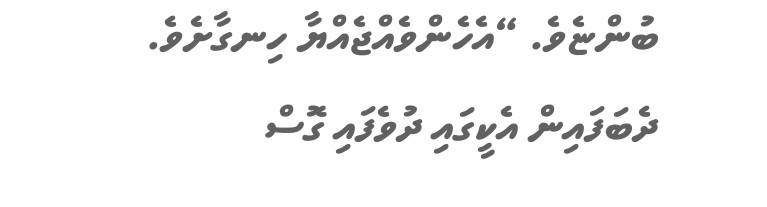ބުންޏެވެ. “އެހެންވެއްޖެއްޔާ ހިނގާށެވެ. ދެބަފައިން އެކީގައި ދުވެފައި ގޮސް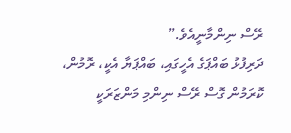ރޭސް ނިންމާނީއެވެ.”
ދަރިފުޅު ބައްޕަގެ އެހީގައި، ބައްޕަޔާ އެކީ، ރޮމުން، ކޮރަމުން ގޮސް ރޭސް ނިންމި މަންޒަރަކީ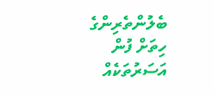ބެލުންތެރިންގެ ހިތަށް ފުން އަސަރުތަކެއް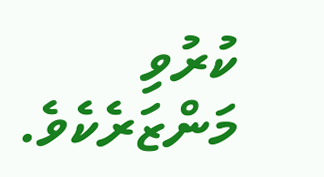ކުރުވި މަންޒަރެކެވެ.